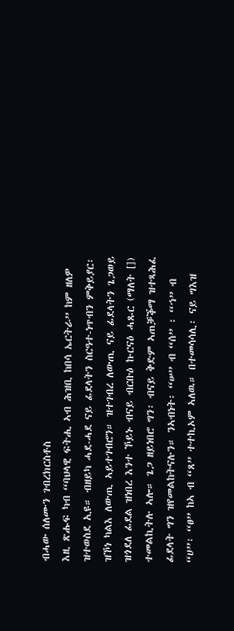ብሓው ሰለሙን ገብረክርስቶስ
እዚ ጽሑፍ ካብ “ባህላዊ ፍትሒ ኣብ ሕዝቢ ከበሳ ኤርትራ” ከም ዘለዎ ዝተወስደ ኢዩ። ብዘይካ ሓደ-ሓደ ናይ ፊደላትን ስርዓተ-ነጥብን ምቅይያር፡ ዝኾነ ካልእ ለውጢ ኣይተገብሮን። ዝተገብረ ለውጢ ናይ ፊደላትን ጌጋወይ ዝጎደለ ፊደል ዝነበረ እንተ ኾይኑ ብናይ ብርቡዕ ኩርናዕ ሓጹር (ማለት []) ተመልኪትሉ ኣሎ። ጌጋ ዘይነበሮ ግን፡ ብናይ ቅድም ኣጠቓቕማ ዝተጻሕፈ ፊደላት ግን ዝየመልከትናሉን። ንኣብነት፡ “ሠ” ብ “ሰ” ፡ “ኀ” ብ “ሀ”፡ “ፀ” ከኣ ብ “ጸ” ተተኪኦም ኣለዉ። በተመሳሳሊ፡ ናይ ግእዝ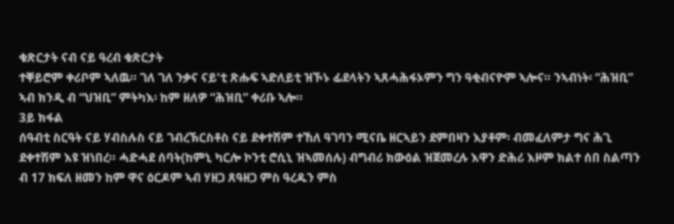ቁጽርታት ናብ ናይ ዓረብ ቁጽርታት
ተቐይሮም ቀሪቦም ኣለዉ። ገለ ገለ ንቃና ናይ’ቲ ጽሑፍ ኣድለይቲ ዝኾኑ ፊደላትን ኣጸሓሕፋኦምን ግን ዓቂብናዮም ኣሎና። ንኣብነት፡ “ሕዝቢ” ኣብ ክንዲ ብ “ህዝቢ” ምትካእ፡ ከም ዘለዎ “ሕዝቢ” ቀሪቡ ኣሎ።
3ይ ክፋል
ሰዓብቲ ስርዓት ናይ ሃብስሉስ ናይ ገብረኽርስቶስ ናይ ደቀተሽም ተኸለ ዓገባን ሚናቤ ዘርኣይን ደምበዛን እያቶም፡ ብመፈለምታ ግና ሕጊ ደቀተሽም እዩ ዝነበረ። ሓድሓደ ሰባት(ከምኒ ካርሎ ኮንቲ ሮሲኒ ዝኣመሰሉ) ብግብሪ ክውዕል ዝጀመረሉ እዋን ድሕሪ እዞም ክልተ ሰበ ስልጣን ብ 17 ክፍለ ዘመን ከም ዋና ዕርዶም ኣብ ሃዘጋ ጸዓዘጋ ምስ ዓረዱን ምስ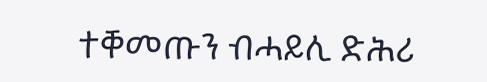ተቐመጡን ብሓይሊ ድሕሪ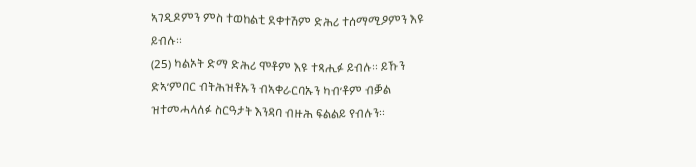ኣገዲዶምን ምስ ተወከልቲ ደቀተሽም ድሕሪ ተሰማሚዖምን እዩ ይብሉ።
(25) ካልኦት ድማ ድሕሪ ሞቶም እዩ ተጻሒፉ ይብሉ። ይኹን ድኣ’ምበር ብትሕዝቶኡን ብኣቀራርባኡን ካብ’ቶም ብቓል ዝተመሓላለፉ ስርዓታት እንዳባ ብዙሕ ፍልልይ የብሉን።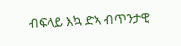ብፍላይ እኳ ድኣ ብጥንታዊ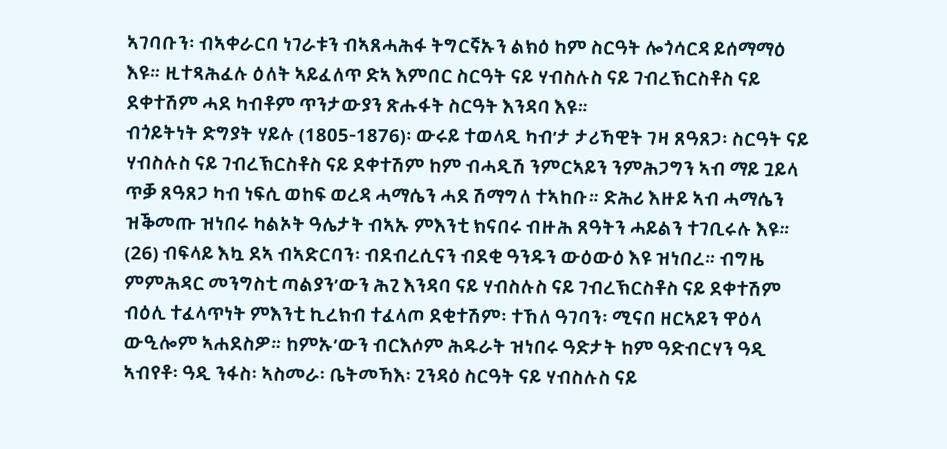ኣገባቡን፡ ብኣቀራርባ ነገራቱን ብኣጸሓሕፋ ትግርኛኡን ልክዕ ከም ስርዓት ሎጎሳርዳ ይሰማማዕ እዩ። ዚተጻሕፈሉ ዕለት ኣይፈለጥ ድኣ እምበር ስርዓት ናይ ሃብስሉስ ናይ ገብረኽርስቶስ ናይ ደቀተሽም ሓደ ካብቶም ጥንታውያን ጽሑፋት ስርዓት እንዳባ እዩ።
ብጎይትነት ድግያት ሃይሉ (1805-1876)፡ ውሩይ ተወላዲ ካብ’ታ ታሪኻዊት ገዛ ጸዓጸጋ፡ ስርዓት ናይ ሃብስሉስ ናይ ገብረኽርስቶስ ናይ ደቀተሽም ከም ብሓዲሽ ንምርኣይን ንምሕጋግን ኣብ ማይ ጓይላ ጥቓ ጸዓጸጋ ካብ ነፍሲ ወከፍ ወረዳ ሓማሴን ሓደ ሽማግለ ተኣከቡ። ድሕሪ እዙይ ኣብ ሓማሴን ዝቕመጡ ዝነበሩ ካልኦት ዓሌታት ብኣኡ ምእንቲ ክናበሩ ብዙሕ ጸዓትን ሓይልን ተገቢሩሉ እዩ።
(26) ብፍላይ እኳ ደኣ ብኣድርባን፡ ብደብረሲናን ብደቂ ዓንዱን ውዕውዕ እዩ ዝነበረ። ብግዜ ምምሕዳር መንግስቲ ጣልያን’ውን ሕጊ እንዳባ ናይ ሃብስሉስ ናይ ገብረኽርስቶስ ናይ ደቀተሽም ብዕሊ ተፈላጥነት ምእንቲ ኪረክብ ተፈላጦ ደቂተሽም፡ ተኸለ ዓገባን፡ ሚናበ ዘርኣይን ዋዕላ ውዒሎም ኣሐደስዎ። ከምኡ’ውን ብርእሶም ሕዱራት ዝነበሩ ዓድታት ከም ዓድብርሃን ዓዲ ኣብየቶ፡ ዓዲ ንፋስ፡ ኣስመራ፡ ቤትመኻእ፡ ጊንዳዕ ስርዓት ናይ ሃብስሉስ ናይ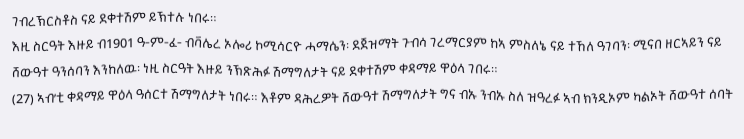ገብረኽርስቶስ ናይ ደቀተሽም ይኽተሉ ነበሩ።
እዚ ስርዓት እዙይ ብ1901 ዓ-ም-ፈ- ብቫሌረ ኦሎሪ ኮሚሳርዮ ሓማሴን፡ ደጀዝማት ጉብሳ ገረማርያም ከኣ ምስለኔ ናይ ተኸለ ዓገባን፡ ሚናበ ዘርኣይን ናይ ሸውዓተ ዓንሰባን እንከለዉ፡ ነዚ ስርዓት እዙይ ንኽጽሕፉ ሽማግለታት ናይ ደቀተሽም ቀዳማይ ዋዕላ ገበሩ።
(27) ኣብ’ቲ ቀዳማይ ዋዕላ ዓሰርተ ሽማግለታት ነበሩ። እቶም ዳሕረዎት ሸውዓተ ሽማግለታት ግና ብኡ ንብኡ ስለ ዝዓረፉ ኣብ ክንዲኦም ካልኦት ሸውዓተ ሰባት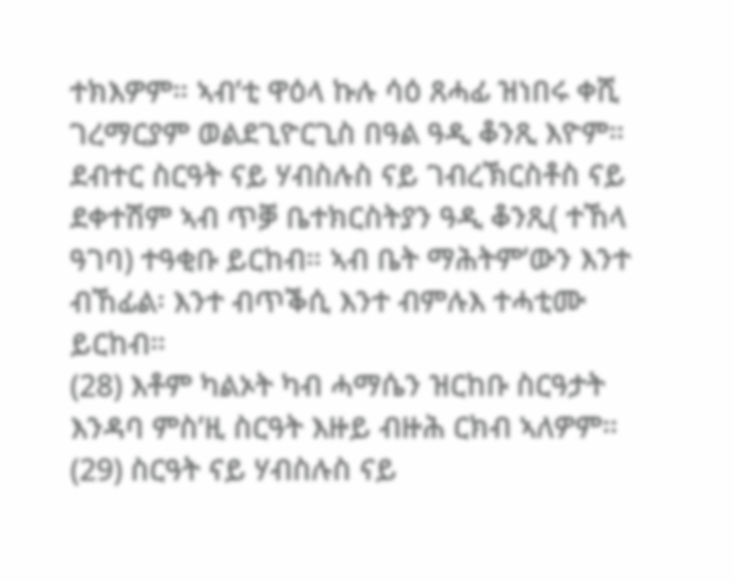ተክእዎም። ኣብ’ቲ ዋዕላ ኩሉ ሳዕ ጸሓፊ ዝነበሩ ቀሺ ገረማርያም ወልደጊዮርጊስ በዓል ዓዲ ቆንጺ እዮም።
ደብተር ስርዓት ናይ ሃብስሉስ ናይ ገብረኽርስቶስ ናይ ደቀተሽም ኣብ ጥቓ ቤተክርስትያን ዓዲ ቆንጺ( ተኸላ ዓገባ) ተዓቂቡ ይርከብ። ኣብ ቤት ማሕትም’ውን እንተ ብኸፊል፡ እንተ ብጥቕሲ እንተ ብምሉእ ተሓቲሙ ይርከብ።
(28) እቶም ካልኦት ካብ ሓማሴን ዝርከቡ ስርዓታት እንዳባ ምስ’ዚ ስርዓት እዙይ ብዙሕ ርክብ ኣለዎም።
(29) ስርዓት ናይ ሃብስሉስ ናይ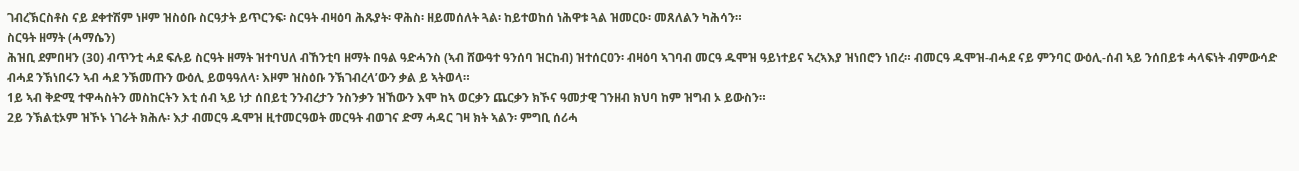ገብረኽርስቶስ ናይ ደቀተሽም ነዞም ዝስዕቡ ስርዓታት ይጥርንፍ፡ ስርዓት ብዛዕባ ሕጹያት፡ ዋሕስ፡ ዘይመሰለት ጓል፡ ከይተወከሰ ነሕዋቱ ጓል ዝመርዑ፡ መጸለልን ካሕሳን።
ስርዓት ዘማት (ሓማሴን)
ሕዝቢ ደምበዛን (30) ብጥንቲ ሓደ ፍሉይ ስርዓት ዘማት ዝተባህለ ብኸንቲባ ዘማት በዓል ዓድሓንስ (ኣብ ሸውዓተ ዓንሰባ ዝርከብ) ዝተሰርዐን፡ ብዛዕባ ኣገባብ መርዓ ዱሞዝ ዓይነተይና ኣረኣእያ ዝነበሮን ነበረ። ብመርዓ ዱሞዝ-ብሓደ ናይ ምንባር ውዕሊ-ሰብ ኣይ ንሰበይቱ ሓላፍነት ብምውሳድ ብሓደ ንኽነበሩን ኣብ ሓደ ንኽመጡን ውዕሊ ይወዓዓለላ፡ እዞም ዝስዕቡ ንኽገብረላ’ውን ቃል ይ ኣትወላ።
1ይ ኣብ ቅድሚ ተዋሓስትን መስከርትን እቲ ሰብ ኣይ ነታ ሰበይቲ ንንብረታን ንስንቃን ዝኸውን እሞ ከኣ ወርቃን ጨርቃን ክኾና ዓመታዊ ገንዘብ ክህባ ከም ዝግብ ኦ ይውስን።
2ይ ንኽልቲኦም ዝኾኑ ነገራት ክሕሉ፡ እታ ብመርዓ ዱሞዝ ዚተመርዓወት መርዓት ብወገና ድማ ሓዳር ገዛ ክት ኣልን፡ ምግቢ ሰሪሓ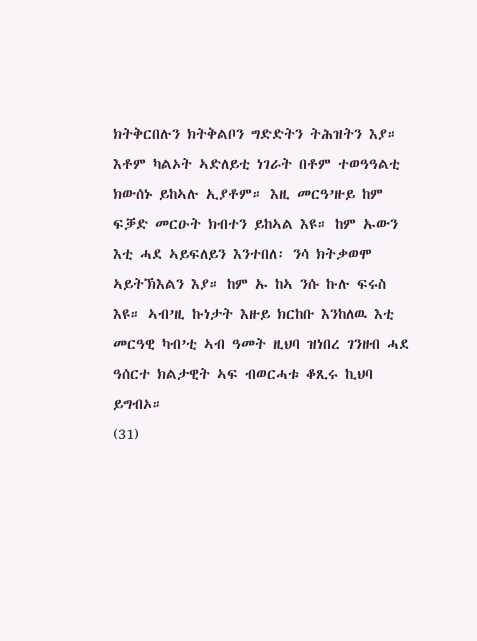ክትቅርበሉን ክትቅልቦን ግድድትን ትሕዝትን እያ። እቶም ካልኦት ኣድለይቲ ነገራት በቶም ተወዓዓልቲ ክውሰኑ ይከኣሉ ኢያቶም። እዚ መርዓ’ዙይ ከም ፍቓድ መርዑት ክብተን ይከኣል እዩ። ከም ኡውን እቲ ሓደ ኣይፍለይን እንተበለ፡ ንሳ ክትቃወሞ ኣይትኽእልን እያ። ከም ኡ ከኣ ንሱ ኩሉ ፍሩስ እዩ። ኣብ’ዚ ኩነታት እዙይ ክርከቡ እንከለዉ እቲ መርዓዊ ካብ’ቲ ኣብ ዓመት ዚህባ ዝነበረ ገንዘብ ሓደ ዓሰርተ ክልታዊት ኣፍ ብወርሓቱ ቆጺሩ ኪህባ ይግብኦ።
(31)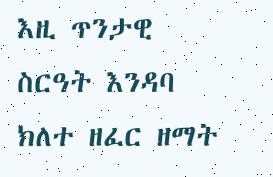እዚ ጥንታዊ ስርዓት እንዳባ ክለተ ዘፈር ዘማት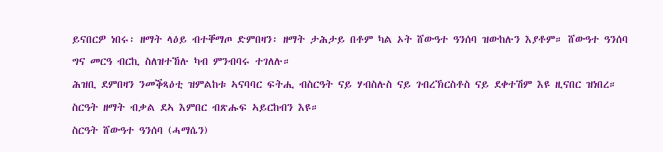ይናበርዎ ነበሩ፡ ዘማት ላዕይ ብተቐማጦ ድምበዛን፡ ዘማት ታሕታይ በቶም ካል ኦት ሸውዓተ ዓንሰባ ዝውከሉን እያቶም። ሸውዓተ ዓንሰባ ግና መርዓ ብርኪ ስለዝተኸሉ ካብ ምንብባሩ ተገለሉ።
ሕዝቢ ደምበዛን ንመቕጻዕቲ ዝምልከቱ ኣናባባር ፍትሒ ብስርዓት ናይ ሃብስሉስ ናይ ገብረኽርስቶስ ናይ ደቀተሽም እዩ ዚናበር ዝነበረ። ስርዓት ዘማት ብቃል ደኣ እምበር ብጽሑፍ ኣይርከብን እዩ።
ስርዓት ሸውዓተ ዓንሰባ (ሓማሴን)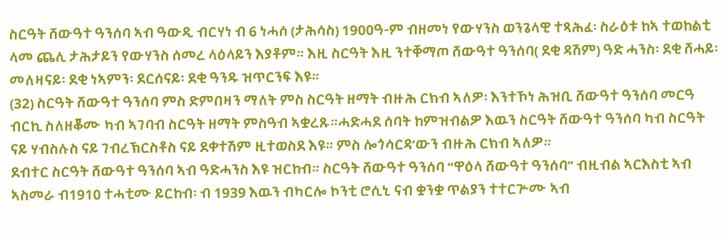ስርዓት ሸውዓተ ዓንሰባ ኣብ ዓውዲ ብርሃነ ብ 6 ነሓሰ (ታሕሳስ) 1900ዓ-ም ብዘመነ የውሃንስ ወንጌላዊ ተጻሕፈ፡ ስራዕቱ ከኣ ተወከልቲ ላመ ጨሊ ታሕታይን የውሃንስ ሰመረ ላዕላይን እያቶም። እዚ ስርዓት እዚ ንተቐማጦ ሸውዓተ ዓንሰባ( ደቂ ዳሽም) ዓድ ሓንስ፡ ደቂ ሸሓይ፡ መለዛናይ፡ ደቂ ነኣምን፡ ደርሰናይ፡ ደቂ ዓንዱ ዝጥርንፍ እዩ።
(32) ስርዓት ሸውዓተ ዓንሰባ ምስ ድምበዛን ማለት ምስ ስርዓት ዘማት ብዙሕ ርክብ ኣለዎ፡ እንተኾነ ሕዝቢ ሸውዓተ ዓንሰባ መርዓ ብርኪ ስለዘቖሙ ካብ ኣገባብ ስርዓት ዘማት ምስዓብ ኣቋረጹ።ሓድሓደ ሰባት ከምዝብልዎ እዉን ስርዓት ሸውዓተ ዓንሰባ ካብ ስርዓት ናይ ሃብስሉስ ናይ ገብረኽርስቶስ ናይ ደቀተሽም ዚተወስደ እዩ። ምስ ሎጎሳርዳ’ውን ብዙሕ ርክብ ኣለዎ።
ደብተር ስርዓት ሸውዓተ ዓንሰባ ኣብ ዓድሓንስ እዩ ዝርከብ። ስርዓት ሸውዓተ ዓንሰባ “ዋዕላ ሸውዓተ ዓንሰባ” ብዚብል ኣርእስቲ ኣብ ኣስመራ ብ1910 ተሓቲሙ ይርከብ፡ ብ 1939 እዉን ብካርሎ ኮንቲ ሮሲኒ ናብ ቋንቋ ጥልያን ተተርጕሙ ኣብ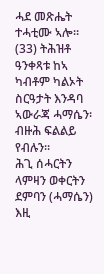ሓደ መጽሔት ተሓቲሙ ኣሎ።
(33) ትሕዝቶ ዓንቀጻቱ ከኣ ካብቶም ካልኦት ስርዓታት እንዳባ ኣውራጃ ሓማሴን፡ ብዙሕ ፍልልይ የብሉን።
ሕጊ ሰሓርትን ላምዛን ወቀርትን ደምባን (ሓማሴን)
እዚ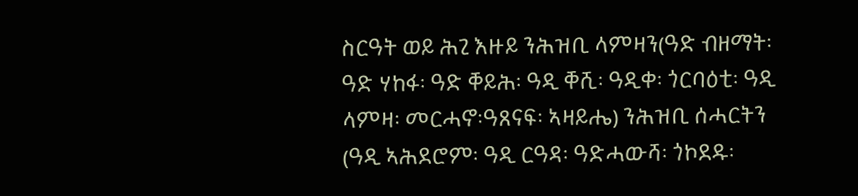ስርዓት ወይ ሕጊ እዙይ ንሕዝቢ ላምዛን(ዓድ ብዘማት፡ ዓድ ሃከፋ፡ ዓድ ቐይሕ፡ ዓዲ ቐሺ፡ ዓዲቀ፡ ጎርባዕቲ፡ ዓዲ ላምዛ፡ መርሓኖ፡ዓጸናፍ፡ ኣዛይሔ) ንሕዝቢ ሰሓርትን (ዓዲ ኣሕደሮም፡ ዓዲ ርዓዳ፡ ዓድሓውሻ፡ ጎኮደዱ፡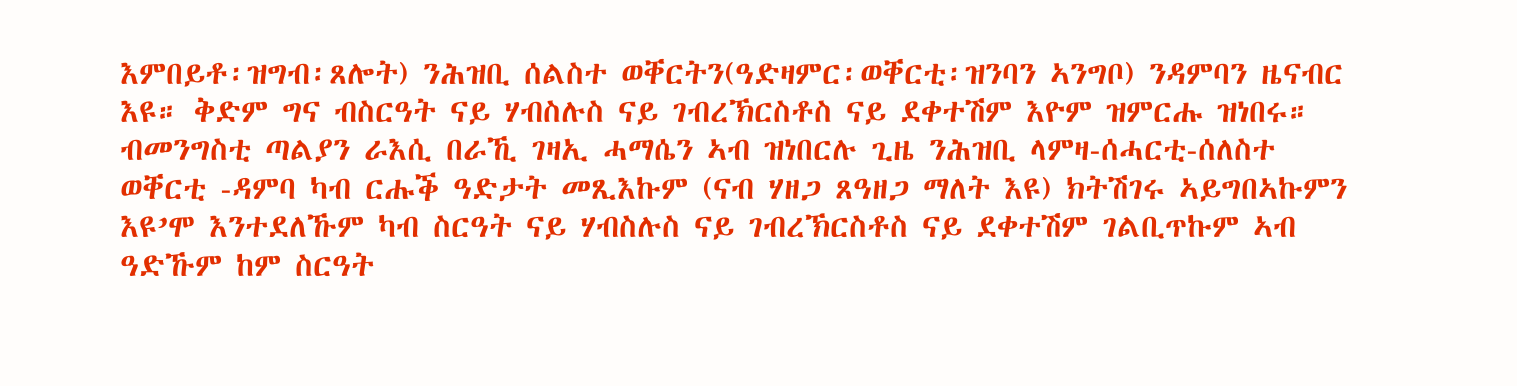እምበይቶ፡ዝግብ፡ጸሎት) ንሕዝቢ ሰልስተ ወቐርትን(ዓድዛምር፡ወቐርቲ፡ዝንባን ኣንግቦ) ንዳምባን ዜናብር እዩ። ቅድም ግና ብስርዓት ናይ ሃብስሉስ ናይ ገብረኽርስቶስ ናይ ደቀተሽም እዮም ዝምርሑ ዝነበሩ።
ብመንግስቲ ጣልያን ራእሲ በራኺ ገዛኢ ሓማሴን ኣብ ዝነበርሉ ጊዜ ንሕዝቢ ላምዛ-ሰሓርቲ-ሰለስተ ወቐርቲ -ዳምባ ካብ ርሑቕ ዓድታት መጺእኩም (ናብ ሃዘጋ ጸዓዘጋ ማለት እዩ) ክትሽገሩ ኣይግበኣኩምን እዩ’ሞ እንተደለኹም ካብ ስርዓት ናይ ሃብስሉስ ናይ ገብረኽርስቶስ ናይ ደቀተሽም ገልቢጥኩም ኣብ ዓድኹም ከም ስርዓት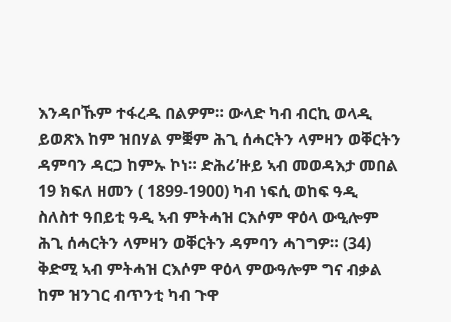እንዳቦኹም ተፋረዱ በልዎም። ውላድ ካብ ብርኪ ወላዲ ይወጽእ ከም ዝበሃል ምቛም ሕጊ ሰሓርትን ላምዛን ወቐርትን ዳምባን ዳርጋ ከምኡ ኮነ። ድሕሪ’ዙይ ኣብ መወዳእታ መበል 19 ክፍለ ዘመን ( 1899-1900) ካብ ነፍሲ ወከፍ ዓዲ ስለስተ ዓበይቲ ዓዲ ኣብ ምትሓዝ ርእሶም ዋዕላ ውዒሎም ሕጊ ሰሓርትን ላምዛን ወቐርትን ዳምባን ሓገግዎ። (34)
ቅድሚ ኣብ ምትሓዝ ርእሶም ዋዕላ ምውዓሎም ግና ብቃል ከም ዝንገር ብጥንቲ ካብ ጉዋ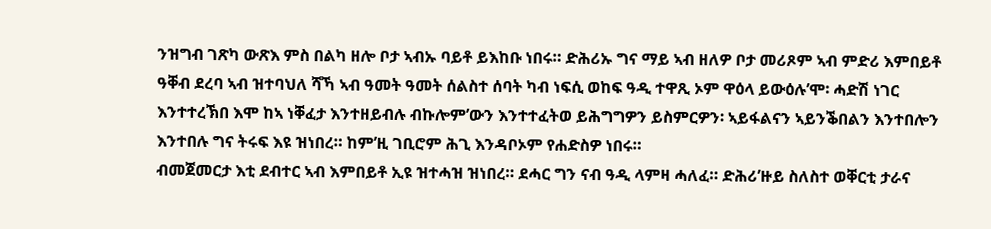ንዝግብ ገጽካ ውጽእ ምስ በልካ ዘሎ ቦታ ኣብኡ ባይቶ ይእከቡ ነበሩ። ድሕሪኡ ግና ማይ ኣብ ዘለዎ ቦታ መሪጾም ኣብ ምድሪ እምበይቶ ዓቐብ ደረባ ኣብ ዝተባህለ ሻኻ ኣብ ዓመት ዓመት ሰልስተ ሰባት ካብ ነፍሲ ወከፍ ዓዲ ተዋጺ ኦም ዋዕላ ይውዕሉ’ሞ፡ ሓድሽ ነገር እንተተረኽበ እሞ ከኣ ነቐፈታ እንተዘይብሉ ብኩሎም’ውን እንተተፈትወ ይሕግግዎን ይስምርዎን፡ ኣይፋልናን ኣይንቕበልን እንተበሎን እንተበሉ ግና ትሩፍ እዩ ዝነበረ። ከም’ዚ ገቢሮም ሕጊ እንዳቦኦም የሐድስዎ ነበሩ።
ብመጀመርታ እቲ ደብተር ኣብ እምበይቶ ኢዩ ዝተሓዝ ዝነበረ። ደሓር ግን ናብ ዓዲ ላምዛ ሓለፈ። ድሕሪ’ዙይ ስለስተ ወቐርቲ ታራና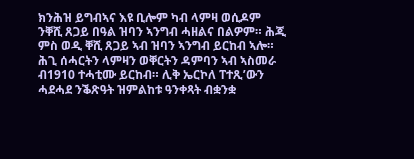ክንሕዝ ይግብኣና እዩ ቢሎም ካብ ላምዛ ወሲዶም ንቐሺ ጸጋይ በዓል ዝባን ኣንግብ ሓዘልና በልዎም። ሕጂ ምስ ወዲ ቐሺ ጸጋይ ኣብ ዝባን ኣንግብ ይርከብ ኣሎ።
ሕጊ ሰሓርትን ላምዛን ወቐርትን ዳምባን ኣብ ኣስመራ ብ1910 ተሓቲሙ ይርከብ። ሊቅ ኤርኮለ ፐተጺ’ውን ሓደሓደ ንቕጽዓት ዝምልከቱ ዓንቀጻት ብቋንቋ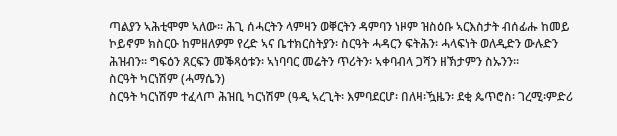ጣልያን ኣሕቲሞም ኣለው። ሕጊ ሰሓርትን ላምዛን ወቐርትን ዳምባን ነዞም ዝስዕቡ ኣርእስታት ብሰፊሑ ከመይ ኮይኖም ክስርዑ ከምዘለዎም የረድ ኣና ቤተክርስትያን፡ ስርዓት ሓዳርን ፍትሕን፡ ሓላፍነት ወለዲድን ውሉድን ሕዝብን። ግፍዕን ጸርፍን መቕጻዕቱን፡ ኣነባባር መሬትን ጥሪትን፡ ኣቀባብላ ጋሻን ዘኽታምን ስኡንን።
ስርዓት ካርነሽም (ሓማሴን)
ስርዓት ካርነሽም ተፈላጦ ሕዝቢ ካርነሽም (ዓዲ ኣረጊት፡ እምባደርሆ፡ በለዛ፡ዃዜን፡ ደቂ ጴጥሮስ፡ ገረሚ፡ምድሪ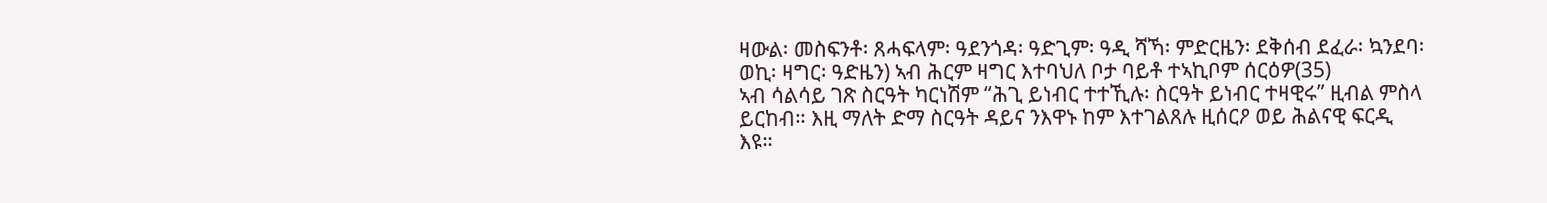ዛውል፡ መስፍንቶ፡ ጸሓፍላም፡ ዓደንጎዳ፡ ዓድጊም፡ ዓዲ ሻኻ፡ ምድርዜን፡ ደቅሰብ ደፈራ፡ ኳንደባ፡ ወኪ፡ ዛግር፡ ዓድዜን) ኣብ ሕርም ዛግር እተባህለ ቦታ ባይቶ ተኣኪቦም ሰርዕዎ(35)
ኣብ ሳልሳይ ገጽ ስርዓት ካርነሽም “ሕጊ ይነብር ተተኺሉ፡ ስርዓት ይነብር ተዛዊሩ” ዚብል ምስላ ይርከብ። እዚ ማለት ድማ ስርዓት ዳይና ንእዋኑ ከም እተገልጸሉ ዚሰርዖ ወይ ሕልናዊ ፍርዲ እዩ።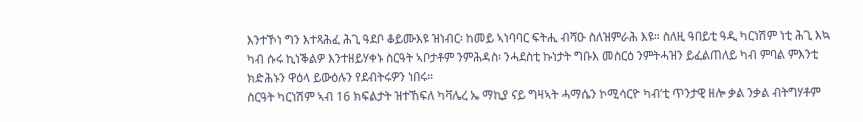እንተኾነ ግን እተጻሕፈ ሕጊ ዓደቦ ቆይሙእዩ ዝነብር፡ ከመይ ኣነባባር ፍትሒ ብሻዑ ስለዝምራሕ እዩ። ስለዚ ዓበይቲ ዓዲ ካርነሽም ነቲ ሕጊ እኳ ካብ ሱሩ ኪነቕልዎ እንተዘይሃቀኑ ስርዓት ኣቦታቶም ንምሕዳስ፡ ንሓደስቲ ኩነታት ግቡእ መስርዕ ንምትሓዝን ይፈልጠለይ ካብ ምባል ምእንቲ ክድሕኑን ዋዕላ ይውዕሉን የደብትሩዎን ነበሩ።
ስርዓት ካርነሽም ኣብ 16 ክፍልታት ዝተኸፍለ ካቫሌረ ኤ ማኪያ ናይ ግዛኣት ሓማሴን ኮሚሳርዮ ካብ’ቲ ጥንታዊ ዘሎ ቃል ንቃል ብትግሃቶም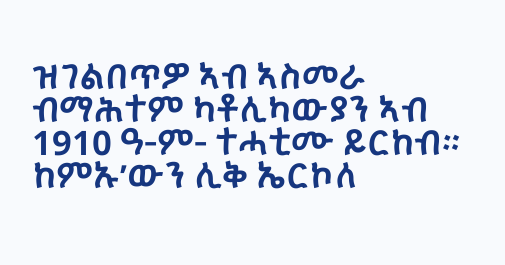ዝገልበጥዎ ኣብ ኣስመራ ብማሕተም ካቶሊካውያን ኣብ 1910 ዓ-ም- ተሓቲሙ ይርከብ። ከምኡ’ውን ሊቅ ኤርኮለ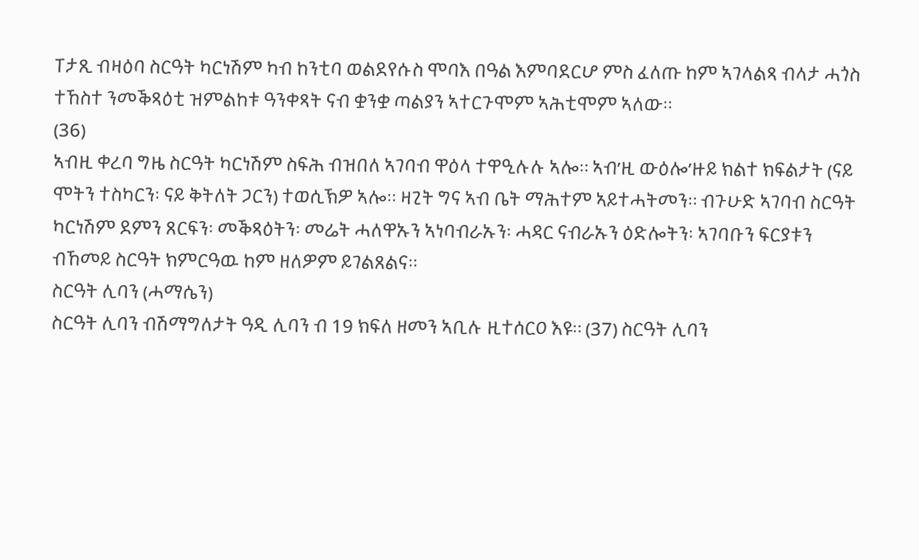ፐታጺ ብዛዕባ ስርዓት ካርነሽም ካብ ከንቲባ ወልደየሱስ ሞባእ በዓል እምባደርሆ ምስ ፈለጡ ከም ኣገላልጻ ብላታ ሓጎስ ተኸስተ ንመቕጻዕቲ ዝምልከቱ ዓንቀጻት ናብ ቋንቋ ጣልያን ኣተርጉሞም ኣሕቲሞም ኣለው።
(36)
ኣብዚ ቀረባ ግዜ ስርዓት ካርነሽም ስፍሕ ብዝበለ ኣገባብ ዋዕላ ተዋዒሉሉ ኣሎ። ኣብ’ዚ ውዕሎ’ዙይ ክልተ ክፍልታት (ናይ ሞትን ተስካርን፡ ናይ ቅትለት ጋርን) ተወሲኽዎ ኣሎ። ዛጊት ግና ኣብ ቤት ማሕተም ኣይተሓትመን። ብጉሁድ ኣገባብ ስርዓት ካርነሽም ደምን ጸርፍን፡ መቕጻዕትን፡ መሬት ሓለዋኡን ኣነባብራኡን፡ ሓዳር ናብራኡን ዕድሎትን፡ ኣገባቡን ፍርያቱን ብኸመይ ስርዓት ክምርዓዉ ከም ዘለዎም ይገልጸልና።
ስርዓት ሊባን (ሓማሴን)
ስርዓት ሊባን ብሽማግለታት ዓዲ ሊባን ብ 19 ክፍለ ዘመን ኣቢሉ ዚተሰርዐ እዩ። (37) ስርዓት ሊባን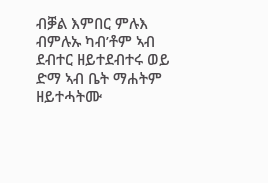ብቓል እምበር ምሉእ ብምሉኡ ካብ’ቶም ኣብ ደብተር ዘይተደብተሩ ወይ ድማ ኣብ ቤት ማሐትም ዘይተሓትሙ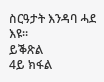ስርዓታት እንዳባ ሓደ እዩ።
ይቕጽል
4ይ ክፋል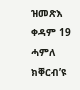ዝመጽእ ቀዳም 19 ሓምለ ክቐርብ’ዩ